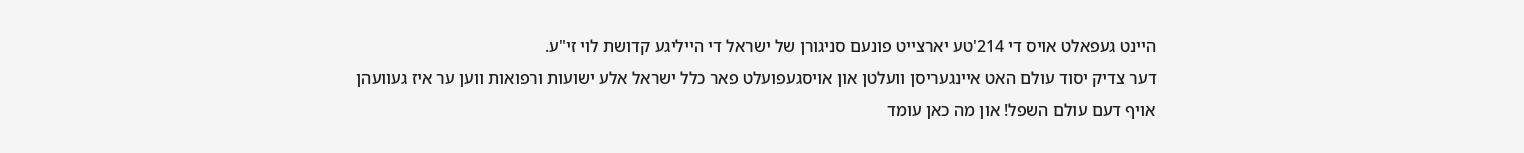היינט געפאלט אויס די 214'טע יארצייט פונעם סניגורן של ישראל די הייליגע קדושת לוי זי"ע.
דער צדיק יסוד עולם האט איינגעריסן וועלטן און אויסגעפועלט פאר כלל ישראל אלע ישועות ורפואות ווען ער איז געוועהן אויף דעם עולם השפל! און מה כאן עומד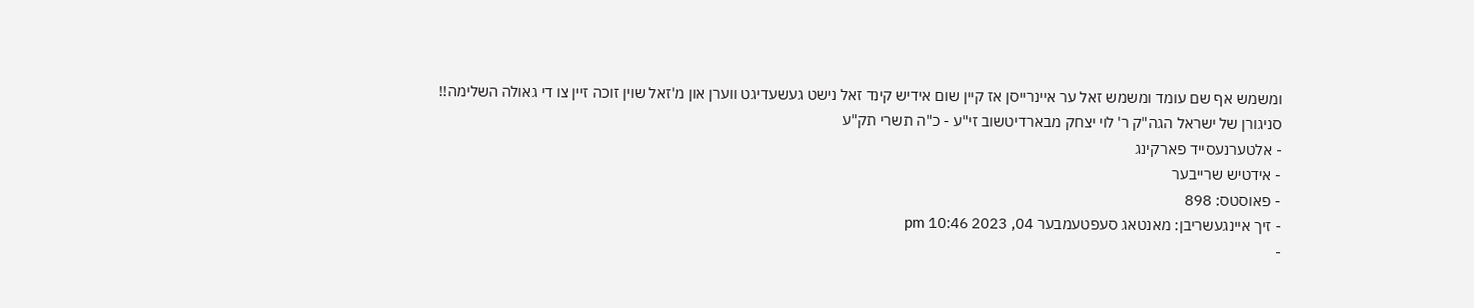ומשמש אף שם עומד ומשמש זאל ער איינרייסן אז קיין שום אידיש קינד זאל נישט געשעדיגט ווערן און מ'זאל שוין זוכה זיין צו די גאולה השלימה!!
סניגורן של ישראל הגה"ק ר' לוי יצחק מבארדיטשוב זי"ע - כ"ה תשרי תק"ע
- אלטערנעסייד פארקינג
- אידטיש שרייבער
- פאוסטס: 898
- זיך איינגעשריבן: מאנטאג סעפטעמבער 04, 2023 10:46 pm
-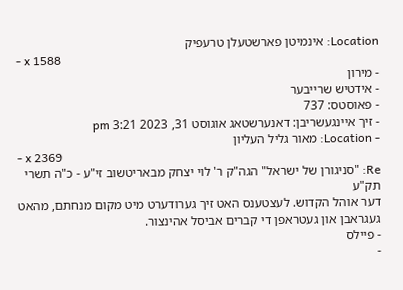Location: אינמיטן פארשטעלן טרעפיק
- x 1588
- מירון
- אידטיש שרייבער
- פאוסטס: 737
- זיך איינגעשריבן: דאנערשטאג אוגוסט 31, 2023 3:21 pm
- Location: מאור גליל העליון
- x 2369
Re: "סניגורן של ישראל" הגה"ק ר' לוי יצחק מבאריטשוב זי"ע - כ"ה תשרי תק"ע
דער אוהל הקדוש. לעצטענס האט זיך גערודערט מיט מקום מנחתם, מהאט געגראבן און געטראפן די קברים אביסל אהינצור.
- פיילס
-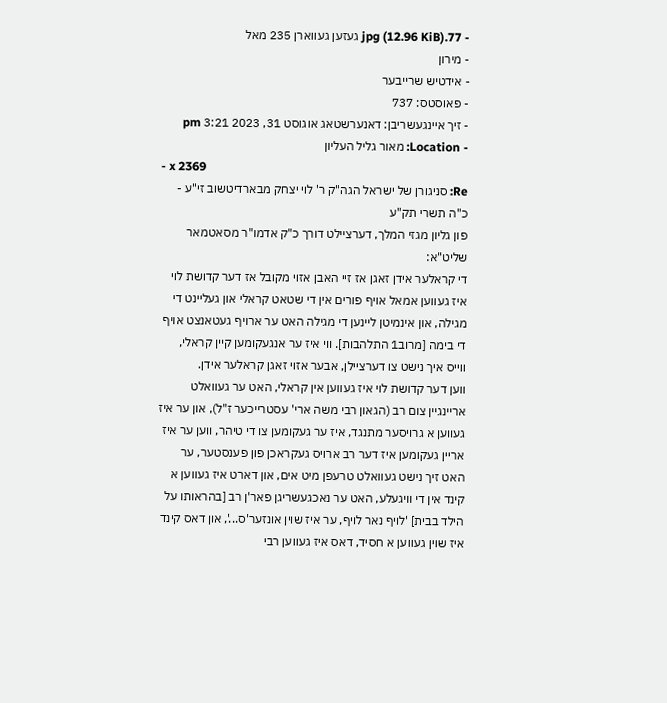- 77.jpg (12.96 KiB) געזען געווארן 235 מאל
- מירון
- אידטיש שרייבער
- פאוסטס: 737
- זיך איינגעשריבן: דאנערשטאג אוגוסט 31, 2023 3:21 pm
- Location: מאור גליל העליון
- x 2369
Re: סניגורן של ישראל הגה"ק ר' לוי יצחק מבארדיטשוב זי"ע - כ"ה תשרי תק"ע
פון גליון מגזי המלך, דערציילט דורך כ"ק אדמו"ר מסאטמאר שליט"א:
די קראלער אידן זאגן אז זיי האבן אזוי מקובל אז דער קדושת לוי איז געווען אמאל אויף פורים אין די שטאט קראלי און געליינט די מגילה, און אינמיטן ליינען די מגילה האט ער ארויף געטאנצט אויף די בימה [מרוב1 התלהבות]. ווי איז ער אנגעקומען קיין קראלי, ווייס איך נישט צו דערציילן, אבער אזוי זאגן קראלער אידן.
ווען דער קדושת לוי איז געווען אין קראלי, האט ער געוואלט אריינגיין צום רב (הגאון רבי משה ארי' עסטרייכער ז"ל), און ער איז געווען א גרויסער מתנגד, איז ער געקומען צו די טיהר, ווען ער איז אריין געקומען איז דער רב ארויס געקראכן פון פענסטער, ער האט זיך נישט געוואלט טרעפן מיט אים, און דארט איז געווען א קינד אין די וויגעלע, האט ער נאכגעשריגן פאר'ן רב [בהראותו על הילד בבית] 'לויף נאר לויף, ער איז שוין אונזער'ס...', און דאס קינד איז שוין געווען א חסיד, דאס איז געווען רבי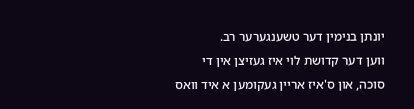יונתן בנימין דער טשענגערער רב.
ווען דער קדושת לוי איז געזיצן אין די סוכה, און ס'איז אריין געקומען א איד וואס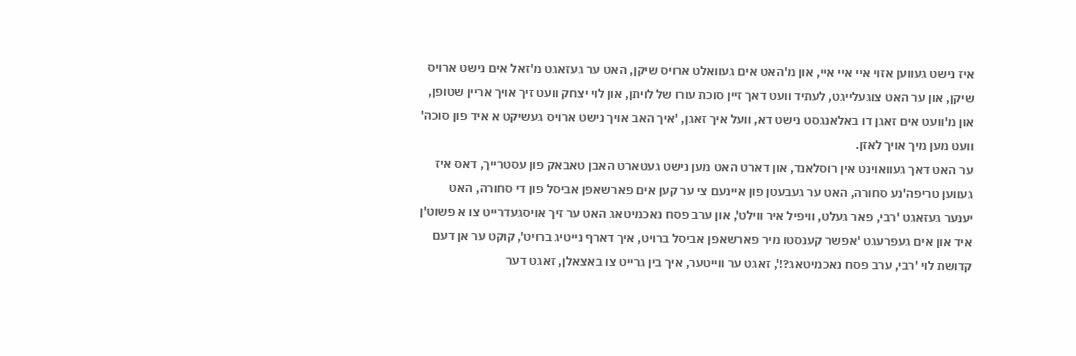איז נישט געווען אזוי איי איי איי, און מ'האט אים געוואלט ארויס שיקן, האט ער געזאגט מ'זאל אים נישט ארויס שיקן, און ער האט צוגעלייגט, לעתיד וועט דאך זיין סוכת עורו של לויתן, און לוי יצחק וועט זיך אויך אריין שטופן, און מ'וועט אים זאגן דו באלאנגסט נישט דא, וועל איך זאגן, 'איך האב אויך נישט ארויס געשיקט א איד פון סוכה' וועט מען מיך אויך לאזן.
ער האט דאך געוואוינט אין רוסלאנד, און דארט האט מען נישט געטארט האבן טאבאק פון עסטרייך, דאס איז געווען טריפה'נע סחורה, האט ער געבעטן פון איינעם צי ער קען אים פארשאפן אביסל פון די סחורה, האט יענער געזאגט 'רבי, פאר געלט, וויפיל איר ווילט', און ערב פסח נאכמיטאג האט ער זיך אויסגעדרייט צו א פשוט'ן איד און אים געפרעגט 'אפשר קענסטו מיר פארשאפן אביסל ברויט, איך דארף נייטיג ברויט', קוקט ער אן דעם קדושת לוי 'רבי, ערב פסח נאכמיטאג?!', זאגט ער ווייטער, איך בין גרייט צו באצאלן, זאגט דער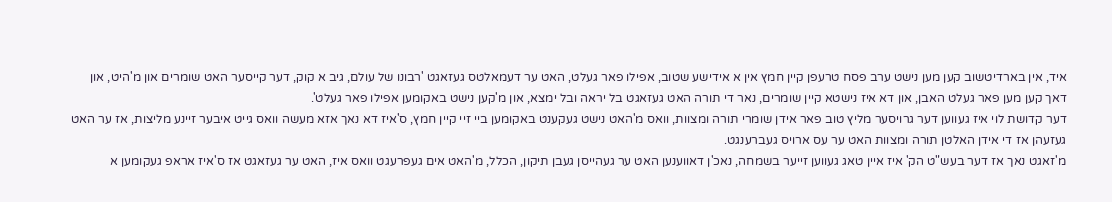איד, אין בארדיטשוב קען מען נישט ערב פסח טרעפן קיין חמץ אין א אידישע שטוב, אפילו פאר געלט, האט ער דעמאלטס געזאגט 'רבונו של עולם, גיב א קוק, דער קייסער האט שומרים און מ'היט, און דאך קען מען פאר געלט האבן, און דא איז נישטא קיין שומרים, נאר די תורה האט געזאגט בל יראה ובל ימצא, און מ'קען נישט באקומען אפילו פאר געלט'.
דער קדושת לוי איז געווען דער גרויסער מליץ טוב פאר אידן שומרי תורה ומצוות, וואס מ'האט נישט געקענט באקומען ביי זיי קיין חמץ, ס'איז דא נאך אזא מעשה וואס גייט איבער זיינע מליצות, אז ער האט געזעהן אז די אידן האלטן תורה ומצוות האט ער עס ארויס געברענגט.
מ'זאגט נאך אז דער בעש"ט הק' איז איין טאג געווען זייער בשמחה, נאכ'ן דאווענען האט ער געהייסן געבן תיקון, הכלל, מ'האט אים געפרעגט וואס איז, האט ער געזאגט אז ס'איז אראפ געקומען א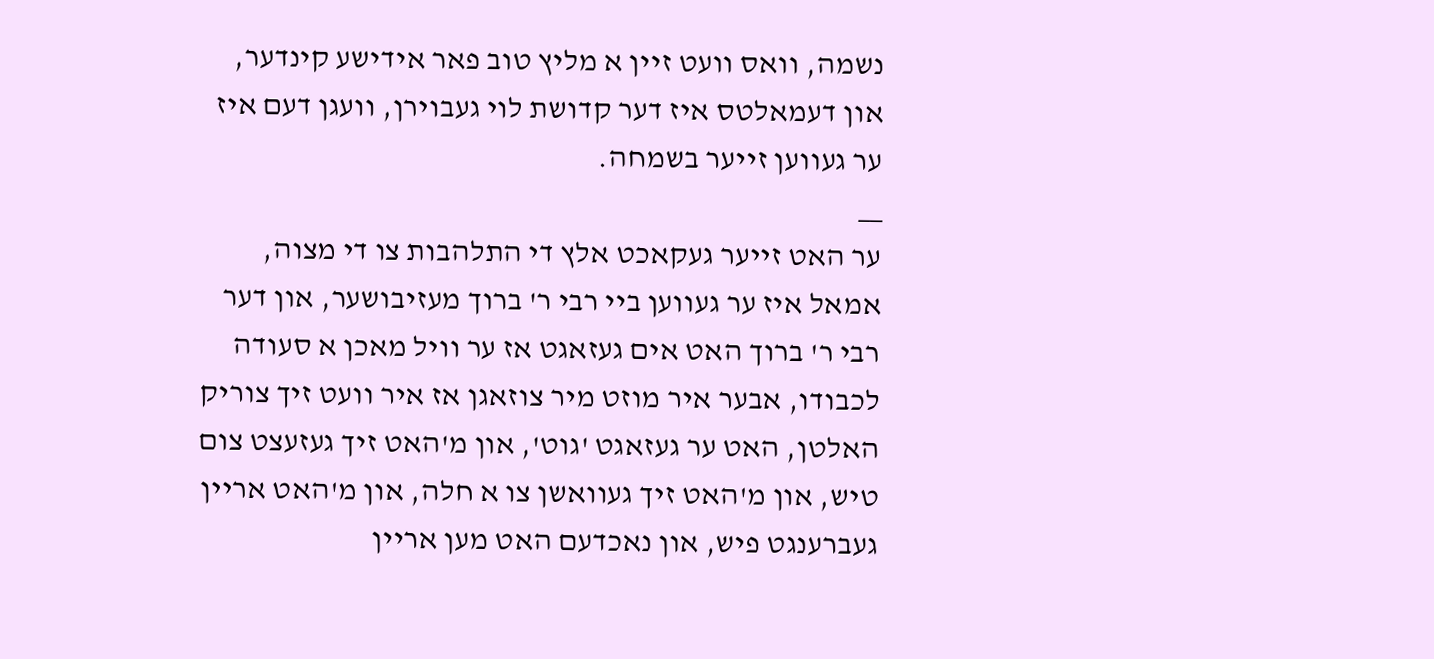נשמה, וואס וועט זיין א מליץ טוב פאר אידישע קינדער, און דעמאלטס איז דער קדושת לוי געבוירן, וועגן דעם איז ער געווען זייער בשמחה.
__
ער האט זייער געקאכט אלץ די התלהבות צו די מצוה, אמאל איז ער געווען ביי רבי ר' ברוך מעזיבושער, און דער רבי ר' ברוך האט אים געזאגט אז ער וויל מאכן א סעודה לכבודו, אבער איר מוזט מיר צוזאגן אז איר וועט זיך צוריק האלטן, האט ער געזאגט 'גוט', און מ'האט זיך געזעצט צום טיש, און מ'האט זיך געוואשן צו א חלה, און מ'האט אריין געברענגט פיש, און נאכדעם האט מען אריין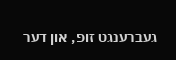געברענגט זופ, און דער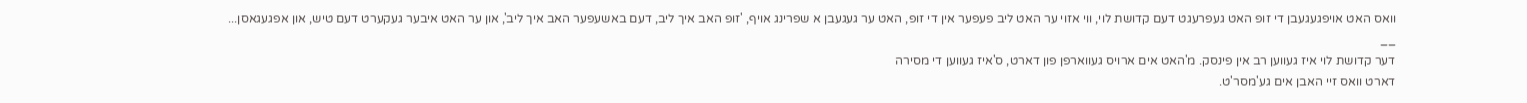וואס האט אויפגעגעבן די זופ האט געפרעגט דעם קדושת לוי, ווי אזוי ער האט ליב פעפער אין די זופ, האט ער געגעבן א שפרינג אויף, 'זופ האב איך ליב, דעם באשעפער האב איך ליב', און ער האט איבער געקערט דעם טיש, און אפגעגאסן...
__
דער קדושת לוי איז געווען רב אין פינסק. מ'האט אים ארויס געווארפן פון דארט, ס'איז געווען די מסירה
דארט וואס זיי האבן אים גע'מסר'ט.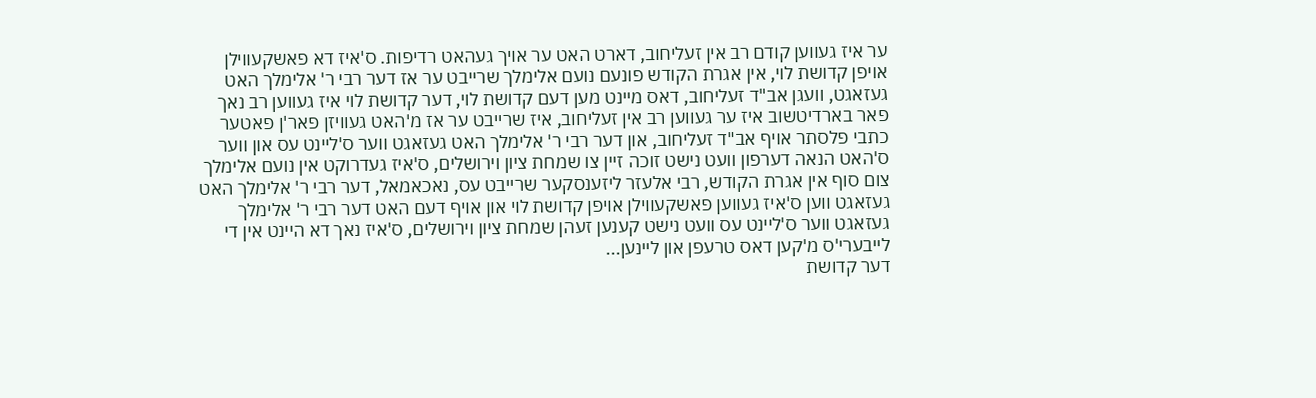ער איז געווען קודם רב אין זעליחוב, דארט האט ער אויך געהאט רדיפות. ס'איז דא פאשקעווילן אויפן קדושת לוי, אין אגרת הקודש פונעם נועם אלימלך שרייבט ער אז דער רבי ר' אלימלך האט געזאגט, וועגן אב"ד זעליחוב, דאס מיינט מען דעם קדושת לוי, דער קדושת לוי איז געווען רב נאך פאר בארדיטשוב איז ער געווען רב אין זעליחוב, איז שרייבט ער אז מ'האט געוויזן פאר'ן פאטער כתבי פלסתר אויף אב"ד זעליחוב, און דער רבי ר' אלימלך האט געזאגט ווער ס'ליינט עס און ווער ס'האט הנאה דערפון וועט נישט זוכה זיין צו שמחת ציון וירושלים, ס'איז געדרוקט אין נועם אלימלך צום סוף אין אגרת הקודש, רבי אלעזר ליזענסקער שרייבט עס, נאכאמאל, דער רבי ר' אלימלך האט געזאגט ווען ס'איז געווען פאשקעווילן אויפן קדושת לוי און אויף דעם האט דער רבי ר' אלימלך געזאגט ווער ס'ליינט עס וועט נישט קענען זעהן שמחת ציון וירושלים, ס'איז נאך דא היינט אין די לייבערי'ס מ'קען דאס טרעפן און ליינען...
דער קדושת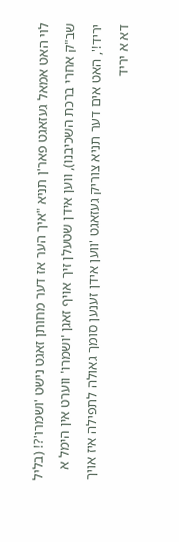לוי האט אמאל געזאגט פאר'ן תניא "איך הער אז דער מחותן זאגט נישט 'ושמרו'?! (בליל שב"ק אחרי ברכת השכיבנו), ווען אידן שטעלן זיך אויף זאגן 'ושמרו' ווערט אין הימל א יריד!', האט אים דער תניא צוריק געזאגט 'ווען אידן זענען סומך גאולה לתפילה איז אויך דא א יריד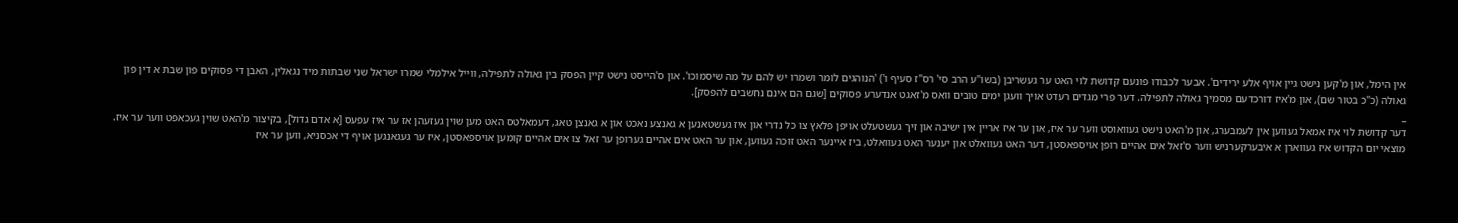אין הימל, און מ'קען נישט גיין אויף אלע ירידים'. אבער לכבודו פונעם קדושת לוי האט ער געשריבן (בשו"ע הרב סי' רס"ז סעיף ו') 'הנוהגים לומר ושמרו יש להם על מה שיסמוכו'. און ס'הייסט נישט קיין הפסק בין גאולה לתפילה, ווייל אילמלי שמרו ישראל שני שבתות מיד נגאלין, האבן די פסוקים פון שבת א דין פון גאולה (כ"כ בטור שם), און מ'איז דורכדעם מסמיך גאולה לתפילה. דער פרי מגדים רעדט אויך וועגן ימים טובים וואס מ'זאגט אנדערע פסוקים [שגם הם אינם נחשבים להפסק].
_
דער קדושת לוי איז אמאל געווען אין לעמבערג, און מ'האט נישט געוואוסט ווער ער איז, און ער איז אריין אין ישיבה און זיך געשטעלט אויפן פלאץ צו כל נדרי און איז געשטאנען א גאנצע נאכט און א גאנצן טאג, דעמאלטס האט מען שוין געזעהן אז ער איז עפעס [א אדם גדול], בקיצור מ'האט שוין געכאפט ווער ער איז.
מוצאי יום הקדוש איז געווארן א איבערקערניש ווער ס'זאל אים אהיים רופן אויספאסטן, דער האט געוואלט און יענער האט געוואלט, ביז איינער האט זוכה געווען, און ער האט אים אהיים גערופן ער זאל צו אים אהיים קומען אויספאסטן, איז ער געגאנגען אויף די אכסניא, ווען ער איז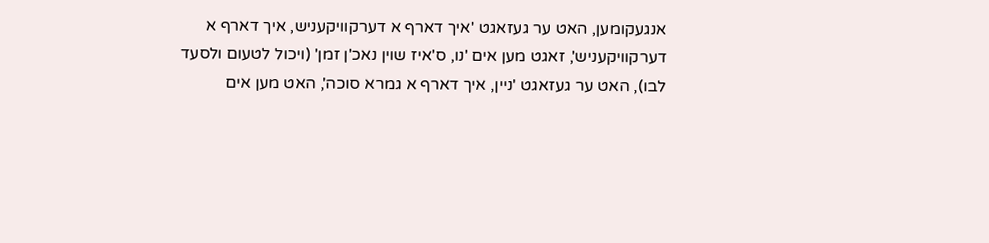אנגעקומען, האט ער געזאגט 'איך דארף א דערקוויקעניש, איך דארף א דערקוויקעניש', זאגט מען אים 'נו, ס'איז שוין נאכ'ן זמן' (ויכול לטעום ולסעד לבו), האט ער געזאגט 'ניין, איך דארף א גמרא סוכה', האט מען אים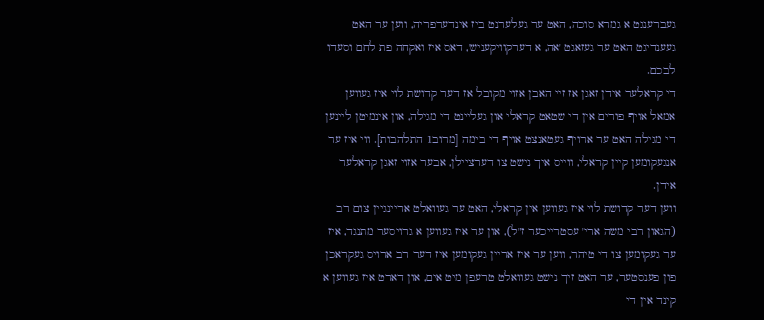געברענגט א גמרא סוכה, האט ער געלערנט ביז אינדערפריה, ווען ער האט געענדיגט האט ער געזאגט 'אה, א דערקוויקעניש', דאס איז ואקחה פת לחם וסעדו לבכם.
די קראלער אידן זאגן אז זיי האבן אזוי מקובל אז דער קדושת לוי איז געווען אמאל אויף פורים אין די שטאט קראלי און געליינט די מגילה, און אינמיטן ליינען די מגילה האט ער ארויף געטאנצט אויף די בימה [מרוב1 התלהבות]. ווי איז ער אנגעקומען קיין קראלי, ווייס איך נישט צו דערציילן, אבער אזוי זאגן קראלער אידן.
ווען דער קדושת לוי איז געווען אין קראלי, האט ער געוואלט אריינגיין צום רב (הגאון רבי משה ארי' עסטרייכער ז"ל), און ער איז געווען א גרויסער מתנגד, איז ער געקומען צו די טיהר, ווען ער איז אריין געקומען איז דער רב ארויס געקראכן פון פענסטער, ער האט זיך נישט געוואלט טרעפן מיט אים, און דארט איז געווען א קינד אין די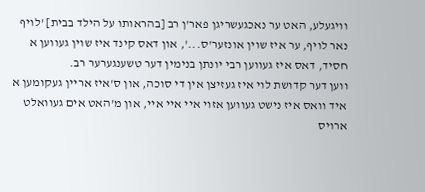וויגעלע, האט ער נאכגעשריגן פאר'ן רב [בהראותו על הילד בבית] 'לויף נאר לויף, ער איז שוין אונזער'ס...', און דאס קינד איז שוין געווען א חסיד, דאס איז געווען רבי יונתן בנימין דער טשענגערער רב.
ווען דער קדושת לוי איז געזיצן אין די סוכה, און ס'איז אריין געקומען א איד וואס איז נישט געווען אזוי איי איי איי, און מ'האט אים געוואלט ארויס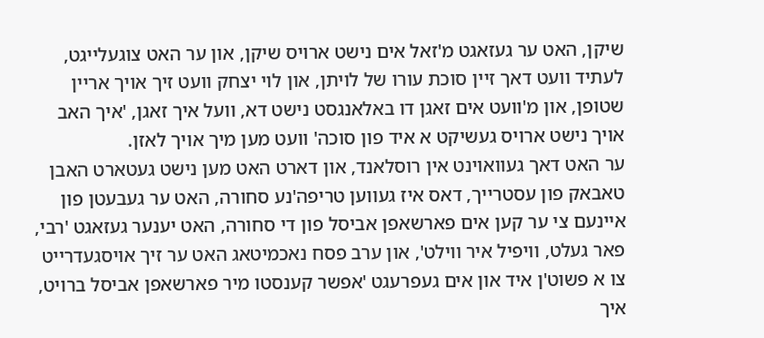שיקן, האט ער געזאגט מ'זאל אים נישט ארויס שיקן, און ער האט צוגעלייגט, לעתיד וועט דאך זיין סוכת עורו של לויתן, און לוי יצחק וועט זיך אויך אריין שטופן, און מ'וועט אים זאגן דו באלאנגסט נישט דא, וועל איך זאגן, 'איך האב אויך נישט ארויס געשיקט א איד פון סוכה' וועט מען מיך אויך לאזן.
ער האט דאך געוואוינט אין רוסלאנד, און דארט האט מען נישט געטארט האבן טאבאק פון עסטרייך, דאס איז געווען טריפה'נע סחורה, האט ער געבעטן פון איינעם צי ער קען אים פארשאפן אביסל פון די סחורה, האט יענער געזאגט 'רבי, פאר געלט, וויפיל איר ווילט', און ערב פסח נאכמיטאג האט ער זיך אויסגעדרייט צו א פשוט'ן איד און אים געפרעגט 'אפשר קענסטו מיר פארשאפן אביסל ברויט, איך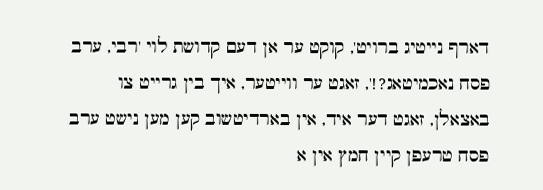דארף נייטיג ברויט', קוקט ער אן דעם קדושת לוי 'רבי, ערב פסח נאכמיטאג?!', זאגט ער ווייטער, איך בין גרייט צו באצאלן, זאגט דער איד, אין בארדיטשוב קען מען נישט ערב פסח טרעפן קיין חמץ אין א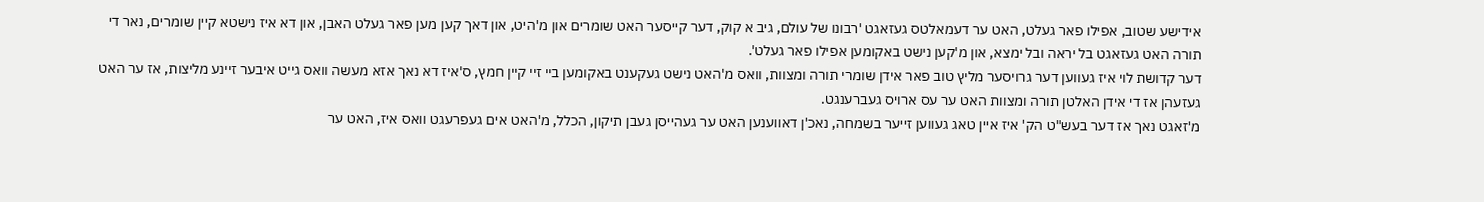אידישע שטוב, אפילו פאר געלט, האט ער דעמאלטס געזאגט 'רבונו של עולם, גיב א קוק, דער קייסער האט שומרים און מ'היט, און דאך קען מען פאר געלט האבן, און דא איז נישטא קיין שומרים, נאר די תורה האט געזאגט בל יראה ובל ימצא, און מ'קען נישט באקומען אפילו פאר געלט'.
דער קדושת לוי איז געווען דער גרויסער מליץ טוב פאר אידן שומרי תורה ומצוות, וואס מ'האט נישט געקענט באקומען ביי זיי קיין חמץ, ס'איז דא נאך אזא מעשה וואס גייט איבער זיינע מליצות, אז ער האט געזעהן אז די אידן האלטן תורה ומצוות האט ער עס ארויס געברענגט.
מ'זאגט נאך אז דער בעש"ט הק' איז איין טאג געווען זייער בשמחה, נאכ'ן דאווענען האט ער געהייסן געבן תיקון, הכלל, מ'האט אים געפרעגט וואס איז, האט ער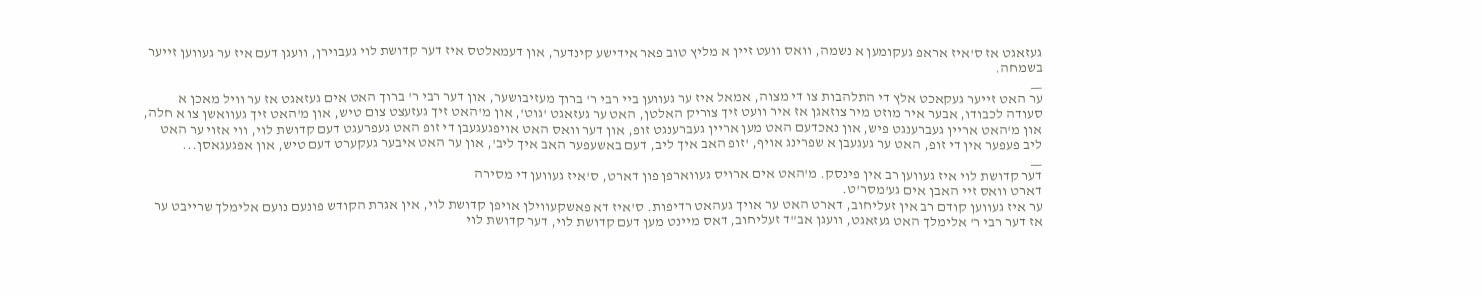געזאגט אז ס'איז אראפ געקומען א נשמה, וואס וועט זיין א מליץ טוב פאר אידישע קינדער, און דעמאלטס איז דער קדושת לוי געבוירן, וועגן דעם איז ער געווען זייער בשמחה.
__
ער האט זייער געקאכט אלץ די התלהבות צו די מצוה, אמאל איז ער געווען ביי רבי ר' ברוך מעזיבושער, און דער רבי ר' ברוך האט אים געזאגט אז ער וויל מאכן א סעודה לכבודו, אבער איר מוזט מיר צוזאגן אז איר וועט זיך צוריק האלטן, האט ער געזאגט 'גוט', און מ'האט זיך געזעצט צום טיש, און מ'האט זיך געוואשן צו א חלה, און מ'האט אריין געברענגט פיש, און נאכדעם האט מען אריין געברענגט זופ, און דער וואס האט אויפגעגעבן די זופ האט געפרעגט דעם קדושת לוי, ווי אזוי ער האט ליב פעפער אין די זופ, האט ער געגעבן א שפרינג אויף, 'זופ האב איך ליב, דעם באשעפער האב איך ליב', און ער האט איבער געקערט דעם טיש, און אפגעגאסן...
__
דער קדושת לוי איז געווען רב אין פינסק. מ'האט אים ארויס געווארפן פון דארט, ס'איז געווען די מסירה
דארט וואס זיי האבן אים גע'מסר'ט.
ער איז געווען קודם רב אין זעליחוב, דארט האט ער אויך געהאט רדיפות. ס'איז דא פאשקעווילן אויפן קדושת לוי, אין אגרת הקודש פונעם נועם אלימלך שרייבט ער אז דער רבי ר' אלימלך האט געזאגט, וועגן אב"ד זעליחוב, דאס מיינט מען דעם קדושת לוי, דער קדושת לוי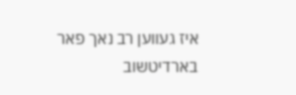איז געווען רב נאך פאר בארדיטשוב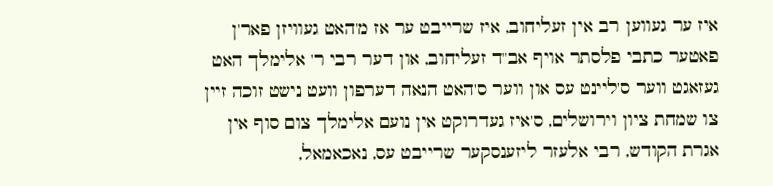איז ער געווען רב אין זעליחוב, איז שרייבט ער אז מ'האט געוויזן פאר'ן פאטער כתבי פלסתר אויף אב"ד זעליחוב, און דער רבי ר' אלימלך האט געזאגט ווער ס'ליינט עס און ווער ס'האט הנאה דערפון וועט נישט זוכה זיין צו שמחת ציון וירושלים, ס'איז געדרוקט אין נועם אלימלך צום סוף אין אגרת הקודש, רבי אלעזר ליזענסקער שרייבט עס, נאכאמאל,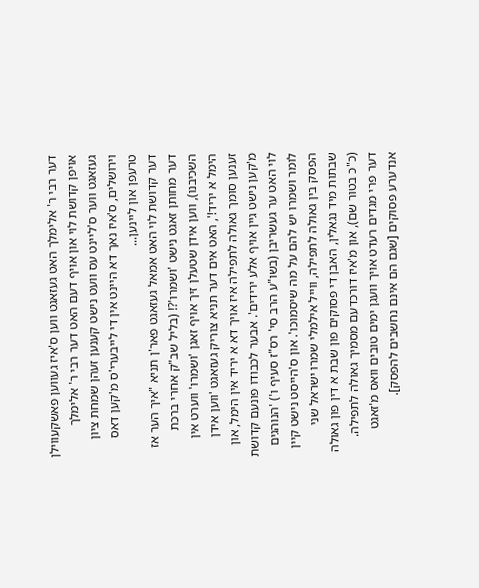דער רבי ר' אלימלך האט געזאגט ווען ס'איז געווען פאשקעווילן אויפן קדושת לוי און אויף דעם האט דער רבי ר' אלימלך געזאגט ווער ס'ליינט עס וועט נישט קענען זעהן שמחת ציון וירושלים, ס'איז נאך דא היינט אין די לייבערי'ס מ'קען דאס טרעפן און ליינען...
דער קדושת לוי האט אמאל געזאגט פאר'ן תניא "איך הער אז דער מחותן זאגט נישט 'ושמרו'?! (בליל שב"ק אחרי ברכת השכיבנו), ווען אידן שטעלן זיך אויף זאגן 'ושמרו' ווערט אין הימל א יריד!', האט אים דער תניא צוריק געזאגט 'ווען אידן זענען סומך גאולה לתפילה איז אויך דא א יריד אין הימל, און מ'קען נישט גיין אויף אלע ירידים'. אבער לכבודו פונעם קדושת לוי האט ער געשריבן (בשו"ע הרב סי' רס"ז סעיף ו') 'הנוהגים לומר ושמרו יש להם על מה שיסמוכו'. און ס'הייסט נישט קיין הפסק בין גאולה לתפילה, ווייל אילמלי שמרו ישראל שני שבתות מיד נגאלין, האבן די פסוקים פון שבת א דין פון גאולה (כ"כ בטור שם), און מ'איז דורכדעם מסמיך גאולה לתפילה. דער פרי מגדים רעדט אויך וועגן ימים טובים וואס מ'זאגט אנדערע פסוקים [שגם הם אינם נחשבים להפסק].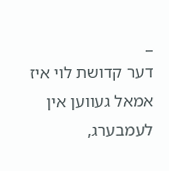_
דער קדושת לוי איז אמאל געווען אין לעמבערג,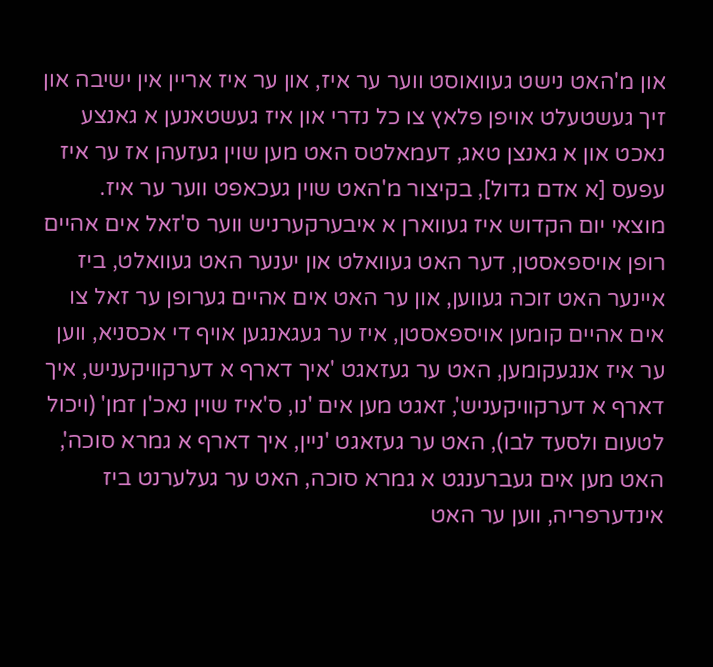און מ'האט נישט געוואוסט ווער ער איז, און ער איז אריין אין ישיבה און זיך געשטעלט אויפן פלאץ צו כל נדרי און איז געשטאנען א גאנצע נאכט און א גאנצן טאג, דעמאלטס האט מען שוין געזעהן אז ער איז עפעס [א אדם גדול], בקיצור מ'האט שוין געכאפט ווער ער איז.
מוצאי יום הקדוש איז געווארן א איבערקערניש ווער ס'זאל אים אהיים רופן אויספאסטן, דער האט געוואלט און יענער האט געוואלט, ביז איינער האט זוכה געווען, און ער האט אים אהיים גערופן ער זאל צו אים אהיים קומען אויספאסטן, איז ער געגאנגען אויף די אכסניא, ווען ער איז אנגעקומען, האט ער געזאגט 'איך דארף א דערקוויקעניש, איך דארף א דערקוויקעניש', זאגט מען אים 'נו, ס'איז שוין נאכ'ן זמן' (ויכול לטעום ולסעד לבו), האט ער געזאגט 'ניין, איך דארף א גמרא סוכה', האט מען אים געברענגט א גמרא סוכה, האט ער געלערנט ביז אינדערפריה, ווען ער האט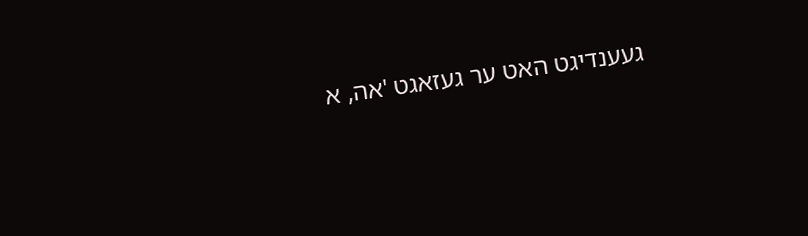געענדיגט האט ער געזאגט 'אה, א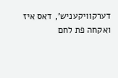דערקוויקעניש', דאס איז ואקחה פת לחם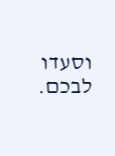וסעדו לבכם.